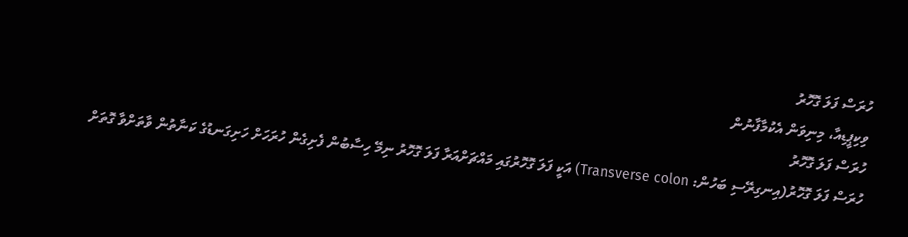ހުރަސް ފަލަ ގޮހޮރު
ވިކިޕީޑިއާ، މިނިވަން އެކުމާފާނުން
ހުރަސް ފަލަ ގޮހޮރު
ހުރަސް ފަލަ ގޮހޮރު(އިނގިރޭސި ބަހުން: Transverse colon) އަކީ ފަލަ ގޮހޮރުގައި މައްޗަށްއަރާ ފަލަ ގޮހޮރު ނިމޭ ހިސާބުން ފެށިގެން ހުރަހަށް ހަށިގަނޑުގެ ކަނާތުން ވާތަށްވާ ގޮތަށް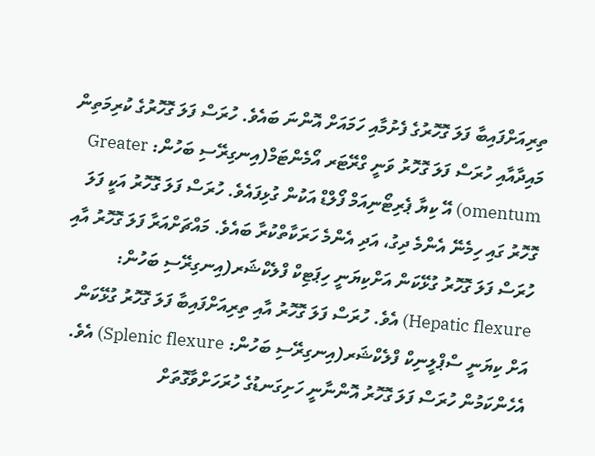ތިރިއަށްފައިބާ ފަލަ ގޮހޮރުގެ ފެށުމާއި ހަމައަށް އޮންނަ ބައެވެ. ހުރަސް ފަލަ ގޮހޮރުގެ ކުރިމަތިން މައިދާއާއި ހުރަސް ފަލަ ގޮހޮރު ވަނީ ގްރޭޓަރ އޯމެންޓަމް(އިނގިރޭސި ބަހުން: Greater omentum) އޭ ކިޔާ ޕެރިޓޯނިއަމް ފޯލްޑް އަކުން ގުޅިފައެވެ. ހުރަސް ފަލަ ގޮހޮރު އަކީ ފަލަ ގޮހޮރު ގައި ހިމެނޭ އެންމެ ދިގު، އަދި އެންމެ ހަރަކާތްކުރާ ބައެވެ. މައްޗަށްއަރާ ފަލަ ގޮހޮރު އާއި ހުރަސް ފަލަ ގޮހޮރު ގުޅޭކަން އަށްކިޔަނީ ހިޕަޓިކް ފްލެކްޝަރ(އިނގިރޭސި ބަހުން: Hepatic flexure) އެވެ. ހުރަސް ފަލަ ގޮހޮރު އާއި ތިރިއަށްފައިބާ ފަލަ ގޮހޮރު ގުޅޭކަން އަށް ކިޔަނީ ސްޕްލީނިކް ފްލެކްޝަރ(އިނގިރޭސި ބަހުން: Splenic flexure) އެވެ. އެހެންކަމުން ހުރަސް ފަލަ ގޮހޮރު އޮންނާނީ ހަށިގަނޑުގެ ހުރަހަށްވާގޮތަށް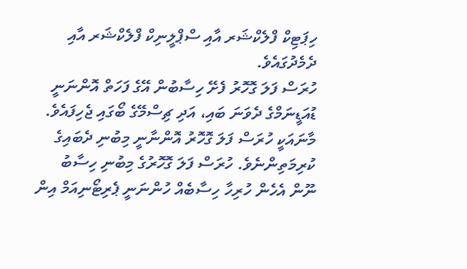ހިޕަޓިކް ފްލެކްޝަރ އާއި ސްޕްލީނިކް ފްލެކްޝަރ އާއި ދެމެދުގައެވެ.
ހުރަސް ފަލަ ގޮހޮރު ފެށޭ ހިސާބުން އޭގެ ފަހަތް އޮންނަނީ ޑުއަޑީނަމްގެ ދެވަނަ ބައި، އަދި ޗިސްމޭގެ ބޯގައި ޖެހިފައެވެ. މާނައަކީ ހުރަސް ފަލަ ގޮހޮރު އޮންނާނީ މިބުނި ދެބައިގެ ކުރިމަތިންނެވެ. ހުރަސް ފަލަ ގޮހޮރުގެ މިބުނި ހިސާބު ނޫން އެހެން ހުރިހާ ހިސާބެއް ހުންނަނީ ޕެރިޓޯނިއަމް އިން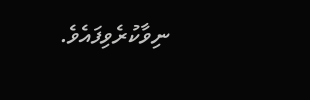ނިވާކުރެވިފައެވެ.